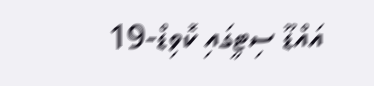އައްޑޫ ސިޓީގައި ކޮވިޑް-19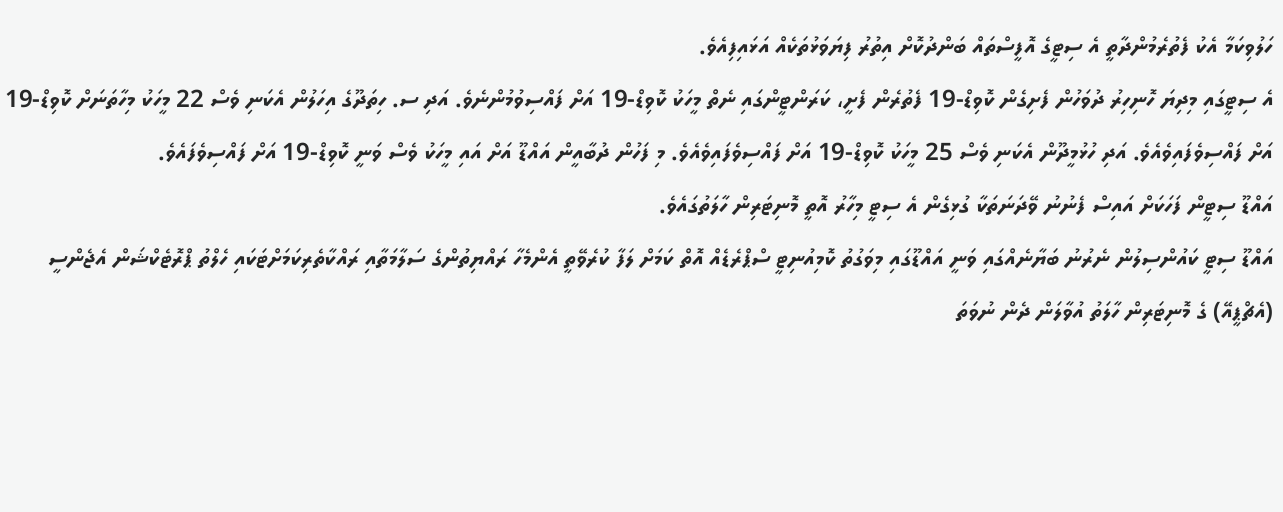ހަލުވިކަމާ އެކު ފެތުރެމުންދާތީ އެ ސިޓީގެ އޮފީސްތައް ބަންދުކޮށް އިތުރު ފިޔަވަޅުތަކެއް އަޅައިފިއެވެ.
އެ ސިޓީގައި މިދިޔަ ހޮނިހިރު ދުވަހުން ފެށިގެން ކޮވިޑް-19 ފެތުރެން ފެށީ، ކަރަންޓީންގައި ނެތް މީހަކު ކޮވިޑް-19 އަށް ފައްސިވުމުންނެވެ. އަދި ސ. ހިތަދޫގެ އިހަލުން އެކަނި ވެސް 22 މީހަކު މިހާތަނަށް ކޮވިޑް-19 އަށް ފައްސިވެފައިވެއެވެ. އަދި ހުޅުމީދޫން އެކަނި ވެސް 25 މީހަކު ކޮވިޑް-19 އަށް ފައްސިވެފައިވެއެވެ. މި ފަހުން ދުބާއީން އައްޑޫ އަށް އައި މީހަކު ވެސް ވަނީ ކޮވިޑް-19 އަށް ފައްސިވެފައެވެ.
އައްޑޫ ސިޓީން ފަހަކަށް އައިސް ފެނުނު ވޭދަނަތަކާ ގުޅިގެން އެ ސިޓީ މިހާރު އޮތީ މޮނިޓަރިން ހާލަތުގައެވެ.
އައްޑޫ ސިޓީ ކައުންސިލުން ނެރުނު ބަޔާނެއްގައި ވަނީ އައްޑޫގައި މިވަގުތު ކޮމިއުނިޓީ ސްޕްރެޑެއް އޮތް ކަމަށް ލަފާ ކުރެވޭތީ އެންމެހާ ރައްޔިތުންގެ ސަލާމަތާއި ރައްކާތެރިކަމަށްޓަކައި ހެލްތު ޕްރޮޓެކްޝަން އެޖެންސީ (އެޗްޕީއޭ) ގެ މޮނިޓަރިން ހާލަތު އުވާލަން ދެން ނުވަތަ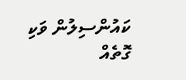ކައުންސިލުން ވަކި ގޮތެއް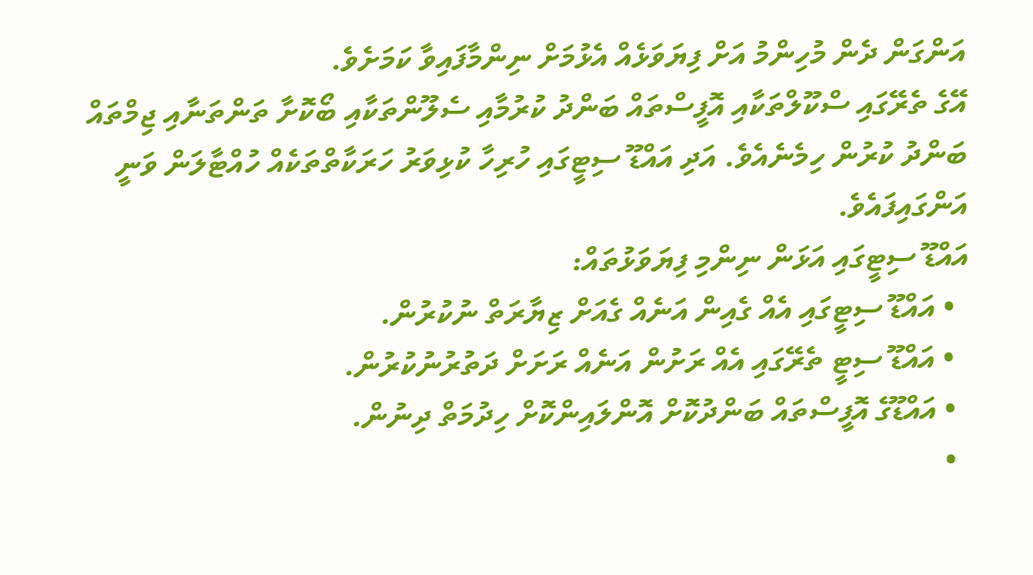އަންގަން ދެން މުހިންމު އަށް ފިޔަވަޅެއް އެޅުމަށް ނިންމާފައިވާ ކަމަށެވެ.
އޭގެ ތެރޭގައި ސްކޫލްތަކާއި އޮފީސްތައް ބަންދު ކުރުމާއި ސެލޫންތަކާއި ބޯކޮށާ ތަންތަނާއި ޖިމްތައް ބަންދު ކުރުން ހިމެނެއެވެ. އަދި އައްޑޫ ސިޓީގައި ހުރިހާ ކުޅިވަރު ހަރަކާތްތަކެއް ހުއްޓާލަން ވަނީ އަންގައިފައެވެ.
އައްޑޫ ސިޓީގައި އަޅަން ނިންމި ފިޔަވަޅުތައް:
  • އައްޑޫ ސިޓީގައި އެއް ގެއިން އަނެއް ގެއަށް ޒިޔާރަތް ނުކުރުން.
  • އައްޑޫ ސިޓީ ތެރޭގައި އެއް ރަށުން އަނެއް ރަށަށް ދަތުރުނުކުރުން.
  • އައްޑޫގެ އޮފީސްތައް ބަންދުކޮށް އޮންލައިންކޮށް ހިދުމަތް ދިނުން.
  •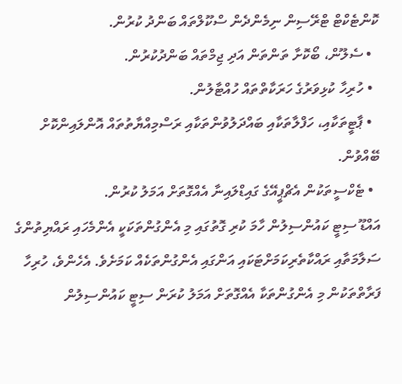ކޮންޓެކްޓް ޓްރޭސިން ނިމެންދެން ސްކޫލްތައް ބަންދު ކުރުން.
  • ސެލޫން، ބޯކޮށާ ތަންތަން އަދި ޖިމްތައް ބަންދުކުރުން.
  • ހުރިހާ ކުޅިވަރުގެ ހަރަކާތްތައް ހުއްޓާލުން.
  • ޕާޓީތަކާއި، ހަފްލާތަކާއި ބައްދަލުވުންތަކާއި ރަސްމިއްޔާތުތައް އޮންލައިންކޮށް ބޭއްވުން.
  • ޓެކްސީތަކުން އެޗްޕީއޭގެ ގައިޑްލައިނާ އެއްގޮތަށް އަމަލު ކުރުން.
އައްޑޫ ސިޓީ ކައުންސިލުން ހާމަ ކުރި ގޮތުގައި މި އެންގުންތަކަކީ އެންމެހައި ރައްޔިތުންގެ ސަލާމަތާއި ރައްކާތެރިކަމަށްޓަކައި އަންގައި އެންގުންތަކެއް ކަމަށެވެ. އެހެންވެ، ހުރިހާ ފަރާތްތަކުން މި އެންގުންތަކާ އެއްގޮތަށް އަމަލު ކުރަން ސިޓީ ކައުންސިލުން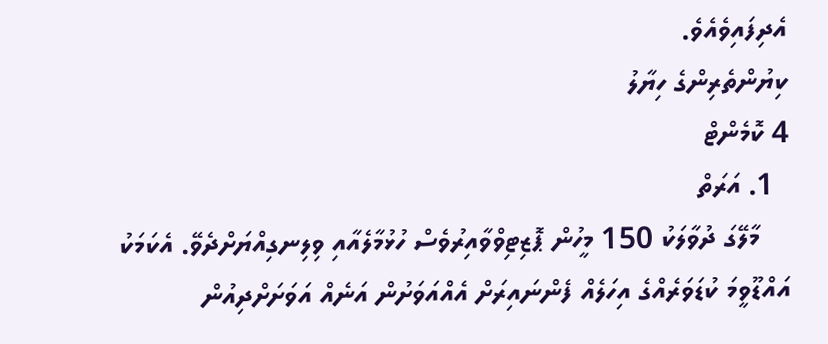އެދިފައިވެއެވެ.
ކިޔުންތެރިންގެ ހިޔާލު
4 ކޮމެންޓް
  1. އަރަތް
    މާލޭގަ ދުވާލަކު 150 މީހުން ޕޮޒިޓިވްވާއިރުވެސް ހުޅުމާލެއާއި ވިލިނގިއްޔަށްދެވޭ. އެކަމަކު އައްޑޫވީމަ ކުޑަވަރެއްގެ އިހަލެއް ފެންނައިރަށް އެއްއަވަށުން އަނެއް އަވަށަށްދިއުން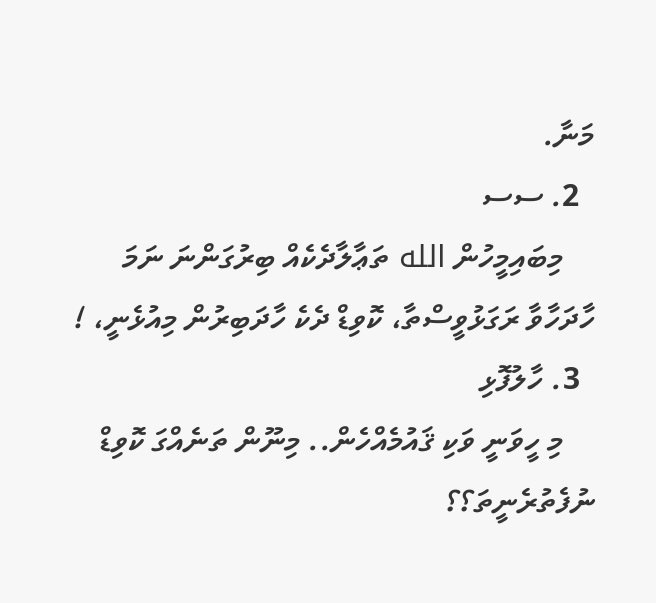މަނާ.
  2. ސސ
    މިބައިމީހުން الله ތަޢާލާދެކެއް ބިރުގަންނަ ނަމަ ހާދަހާވާ ރަގަޅުވީސްތާ، ކޮވިޑް ދެކެ ހާދަބިރުން މިއުޅެނީ، !
  3. ހާލުފޮޅި
    މި ހީވަނީ ވަކި ޤައުމެއްހެން.. މިނޫން ތަނެއްގަ ކޮވިޑް ނުފެތުރެނީތަ؟؟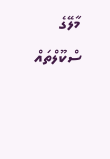މާލޭގެ ސްކޫލްތައް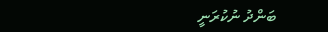ބަންދު ނުކުރަނީ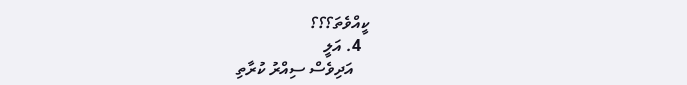ކީއްވެތަ؟؟؟
  4. އަލީ
    އަދިވެސް ސިއްރު ކުރާތި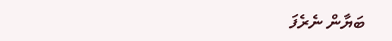ބަޔާން ނެރެފަ